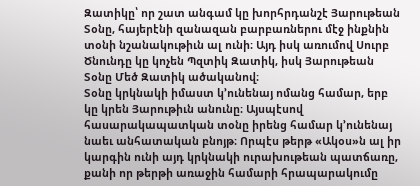Զատիկը՝ որ շատ անգամ կը խորհրդանշէ Յարութեան Տօնը, հայերէնի զանազան բարբառներու մէջ ինքնին տօնի նշանակութիւն ալ ունի։ Այդ իսկ առումով Սուրբ Ծնունդը կը կոչեն Պզտիկ Զատիկ, իսկ Յարութեան Տօնը Մեծ Զատիկ ածականով։
Տօնը կրկնակի իմաստ կ՚ունենայ ոմանց համար, երբ կը կրեն Յարութիւն անունը։ Այսպէսով հասարակապատկան տօնը իրենց համար կ՚ունենայ նաեւ անհատական բնոյթ։ Որպէս թերթ «Ակօս»ն ալ իր կարգին ունի այդ կրկնակի ուրախութեան պատճառը, քանի որ թերթի առաջին համարի հրապարակումը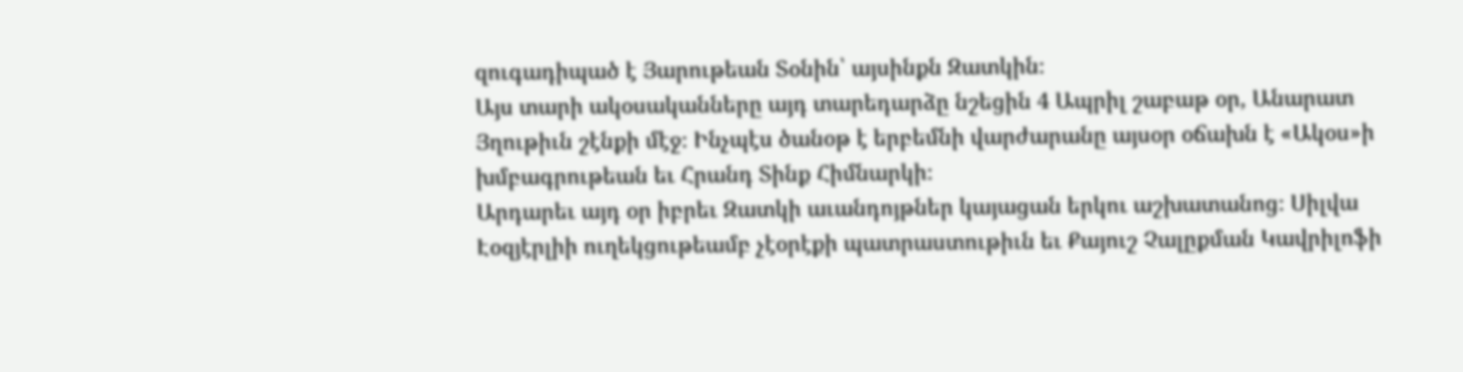զուգադիպած է Յարութեան Տօնին՝ այսինքն Զատկին։
Այս տարի ակօսականները այդ տարեդարձը նշեցին 4 Ապրիլ շաբաթ օր, Անարատ Յղութիւն շէնքի մէջ։ Ինչպէս ծանօթ է երբեմնի վարժարանը այսօր օճախն է «Ակօս»ի խմբագրութեան եւ Հրանդ Տինք Հիմնարկի։
Արդարեւ այդ օր իբրեւ Զատկի աւանդոյթներ կայացան երկու աշխատանոց։ Սիլվա Էօզյէրլիի ուղեկցութեամբ չէօրէքի պատրաստութիւն եւ Քայուշ Չալըքման Կավրիլոֆի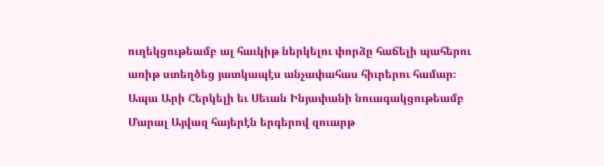ուղեկցութեամբ ալ հաւկիթ ներկելու փորձը հաճելի պահերու առիթ ստեղծեց յատկապէս անչափահաս հիւրերու համար։
Ապա Արի Հերկելի եւ Սեւան Ինյափանի նուագակցութեամբ Մարալ Այվազ հայերէն երգերով զուարթ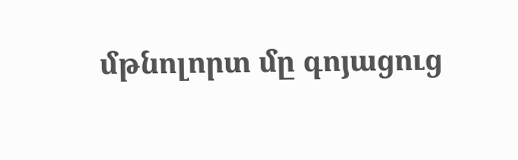մթնոլորտ մը գոյացուց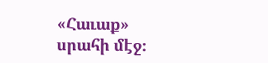«Հաւաք» սրահի մէջ։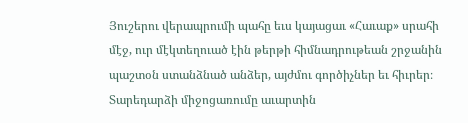Յուշերու վերապրումի պահը եւս կայացաւ «Հաւաք» սրահի մէջ, ուր մէկտեղուած էին թերթի հիմնադրութեան շրջանին պաշտօն ստանձնած անձեր, այժմու գործիչներ եւ հիւրեր։
Տարեդարձի միջոցառումը աւարտին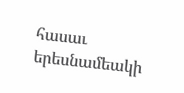հասաւ երեսնամեակի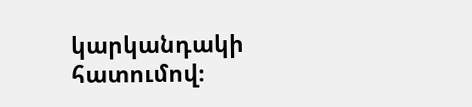կարկանդակի հատումով։